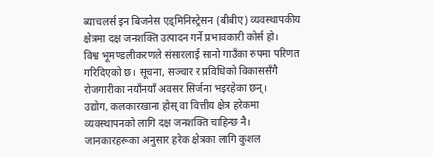ब्याचलर्स इन बिजनेस एड्मिनिस्ट्रेसन (बीबीए) व्यवस्थापकीय क्षेत्रमा दक्ष जनशक्ति उत्पादन गर्ने प्रभावकारी कोर्स हो।
विश्व भूमण्डलीकरणले संसारलाई सानो गाउँका रुपमा परिणत गरिदिएको छ। सूचना, सञ्चार र प्रविधिको विकाससँगै रोजगारीका नयाँनयाँ अवसर सिर्जना भइरहेका छन्।
उद्योग, कलकारखाना होस् वा वित्तीय क्षेत्र हरेकमा व्यवस्थापनको लागि दक्ष जनशक्ति चाहिन्छ नै। जानकारहरूका अनुसार हरेक क्षेत्रका लागि कुशल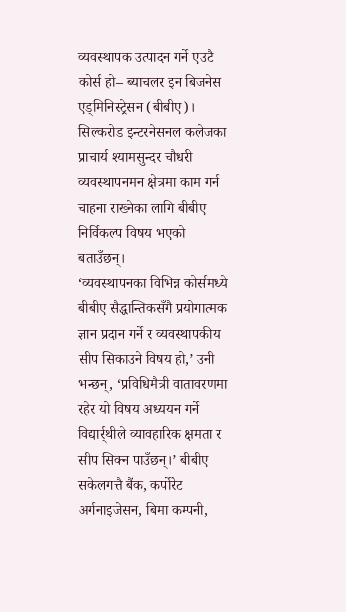व्यवस्थापक उत्पादन गर्ने एउटै कोर्स हो– ब्याचलर इन बिजनेस एड्मिनिस्ट्रेसन (बीबीए)।
सिल्करोड इन्टरनेसनल कलेजका प्राचार्य श्यामसुन्दर चौधरी व्यवस्थापनमन क्षेत्रमा काम गर्न चाहना राख्नेका लागि बीबीए निर्विकल्प विषय भएको बताउँछन्।
‘व्यवस्थापनका विभिन्न कोर्समध्ये बीबीए सैद्धान्तिकसँगै प्रयोगात्मक ज्ञान प्रदान गर्ने र व्यवस्थापकीय सीप सिकाउने विषय हो,’ उनी भन्छन्, ‘प्रविधिमैत्री वातावरणमा रहेर यो विषय अध्ययन गर्ने विद्यार्र्थीले व्यावहारिक क्षमता र सीप सिक्न पाउँछन्।’ बीबीए सकेलगत्तै बैंक, कर्पोरेट अर्गनाइजेसन, बिमा कम्पनी,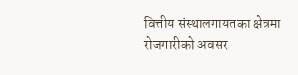वित्तीय संस्थालगायतका क्षेत्रमा रोजगारीको अवसर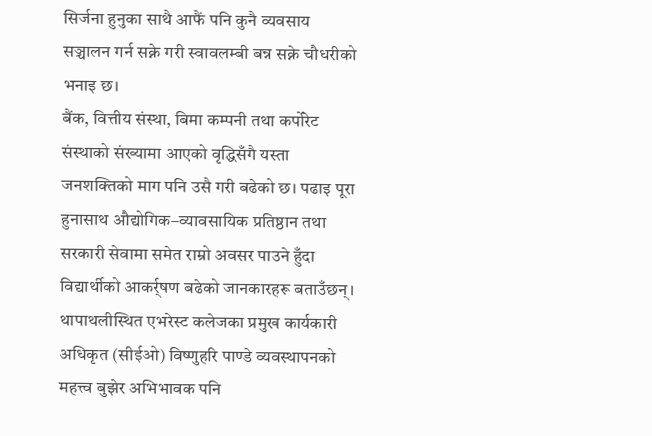सिर्जना हुनुका साथै आफैं पनि कुनै व्यवसाय सञ्चालन गर्न सक्ने गरी स्वावलम्बी बन्न सक्ने चौधरीको भनाइ छ।
बैंक, वित्तीय संस्था, बिमा कम्पनी तथा कर्पोरेट संस्थाको संख्यामा आएको वृद्धिसँगै यस्ता जनशक्तिको माग पनि उसै गरी बढेको छ। पढाइ पूरा हुनासाथ औद्योगिक–व्यावसायिक प्रतिष्ठान तथा सरकारी सेवामा समेत राम्रो अवसर पाउने हुँदा विद्यार्थीको आकर्र्षण बढेको जानकारहरू बताउँछन्।
थापाथलीस्थित एभरेस्ट कलेजका प्रमुख कार्यकारी अधिकृत (सीईओ) विष्णुहरि पाण्डे व्यवस्थापनको महत्त्व बुझेर अभिभावक पनि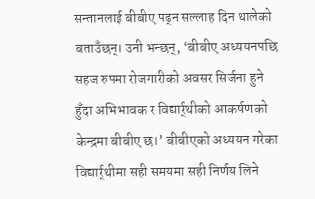सन्तानलाई बीबीए पढ्न सल्लाह दिन थालेको बताउँछन्। उनी भन्छन्, ‘बीबीए अध्ययनपछि सहज रुपमा रोजगारीको अवसर सिर्जना हुने हुँदा अभिभावक र विद्यार्र्थीको आकर्षणको केन्द्रमा बीबीए छ।’ बीबीएको अध्ययन गरेका विद्यार्र्थीमा सही समयमा सही निर्णय लिने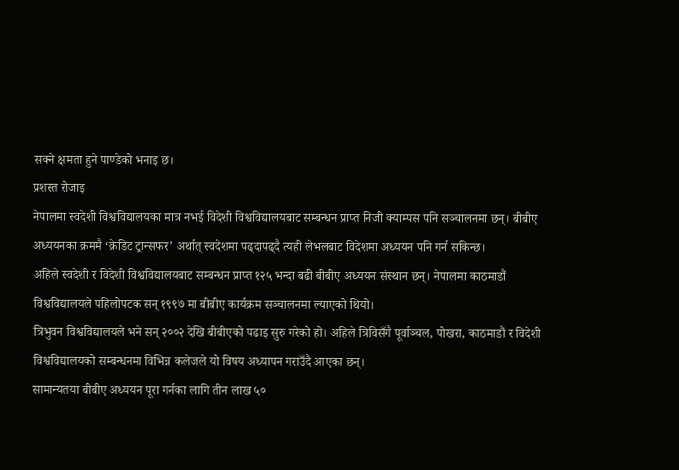सक्ने क्षमता हुने पाण्डेको भनाइ छ।
प्रशस्त रोजाइ
नेपालमा स्वदेशी विश्वविद्यालयका मात्र नभई विदेशी विश्वविद्यालयबाट सम्बन्धन प्राप्त निजी क्याम्पस पनि सञ्चालनमा छन्। बीबीए अध्ययनका क्रममै ‘क्रेडिट ट्रान्सफर’ अर्थात् स्वदेशमा पढ्दापढ्दै त्यही लेभलबाट विदेशमा अध्ययन पनि गर्न सकिन्छ।
अहिले स्वदेशी र विदेशी विश्वविद्यालयबाट सम्बन्धन प्राप्त १२५ भन्दा बढी बीबीए अध्ययन संस्थान छन्। नेपालमा काठमाडौं विश्वविद्यालयले पहिलोपटक सन् १९९७ मा बीबीए कार्यक्रम सञ्चालनमा ल्याएको थियो।
त्रिभुवन विश्वविद्यालयले भने सन् २००२ देखि बीबीएको पढाइ सुरु गरेको हो। अहिले त्रिविसँगै पूर्वाञ्चल, पोखरा, काठमाडौं र विदेशी विश्वविद्यालयको सम्बन्धनमा विभिन्न कलेजले यो विषय अध्यापन गराउँदै आएका छन्।
सामान्यतया बीबीए अध्ययन पूरा गर्नका लागि तीन लाख ५०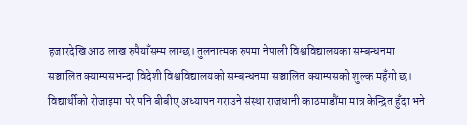हजारदेखि आठ लाख रुपैयाँसम्म लाग्छ। तुलनात्मक रुपमा नेपाली विश्वविद्यालयका सम्बन्धनमा सञ्चालित क्याम्पसभन्दा विदेशी विश्वविद्यालयको सम्बन्धनमा सञ्चालित क्याम्पसको शुल्क महँगो छ।
विद्यार्थीको रोजाइमा परे पनि बीबीए अध्यापन गराउने संस्था राजधानी काठमाडौंमा मात्र केन्द्रित हुँदा भने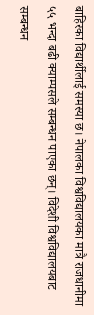बाहिरका विद्यार्थीलाई समस्या छ। नेपालका विश्वविद्यालयका मात्रै राजधानीमा ५५ भन्दा बढी क्याम्पसले सम्बन्धन पाएका छन्। विदेशी विश्वविद्यालयबाट सम्बन्धन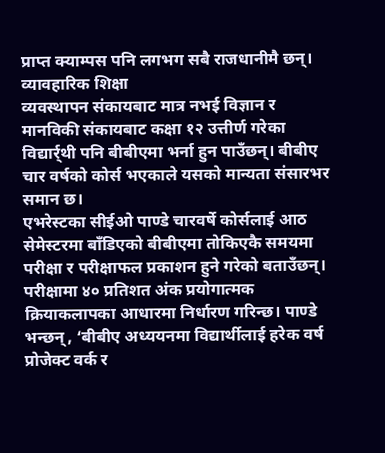प्राप्त क्याम्पस पनि लगभग सबै राजधानीमै छन्।
व्यावहारिक शिक्षा
व्यवस्थापन संकायबाट मात्र नभई विज्ञान र मानविकी संकायबाट कक्षा १२ उत्तीर्ण गरेका विद्यार्र्थी पनि बीबीएमा भर्ना हुन पाउँछन्। बीबीए चार वर्षको कोर्स भएकाले यसको मान्यता संसारभर समान छ।
एभरेस्टका सीईओ पाण्डे चारवर्षे कोर्सलाई आठ सेमेस्टरमा बाँडिएको बीबीएमा तोकिएकै समयमा परीक्षा र परीक्षाफल प्रकाशन हुने गरेको बताउँछन्।
परीक्षामा ४० प्रतिशत अंक प्रयोगात्मक क्रियाकलापका आधारमा निर्धारण गरिन्छ। पाण्डे भन्छन्, ‘बीबीए अध्ययनमा विद्यार्थीलाई हरेक वर्ष प्रोजेक्ट वर्क र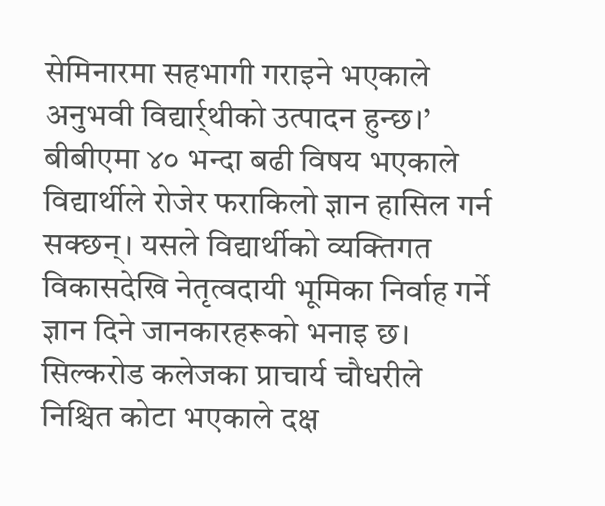सेमिनारमा सहभागी गराइने भएकाले अनुभवी विद्यार्र्थीको उत्पादन हुन्छ।’
बीबीएमा ४० भन्दा बढी विषय भएकाले विद्यार्थीले रोजेर फराकिलो ज्ञान हासिल गर्न सक्छन्। यसले विद्यार्थीको व्यक्तिगत विकासदेखि नेतृत्वदायी भूमिका निर्वाह गर्ने ज्ञान दिने जानकारहरूको भनाइ छ।
सिल्करोड कलेजका प्राचार्य चौधरीले निश्चित कोटा भएकाले दक्ष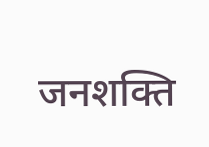जनशक्ति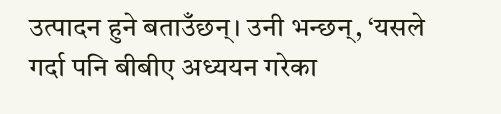उत्पादन हुने बताउँछन्। उनी भन्छन्, ‘यसले गर्दा पनि बीबीए अध्ययन गरेका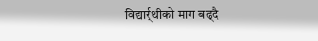विद्यार्र्थीको माग बढ्दै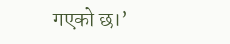गएको छ।’